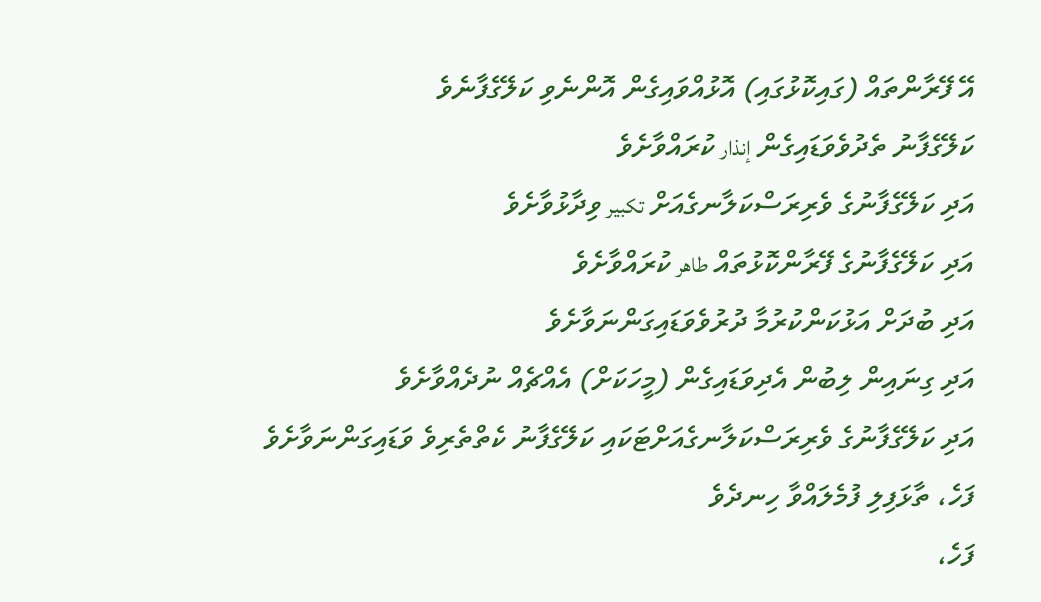އޭ ފޭރާންތައް (ގައިކޮޅުގައި) އޮޅުއްވައިގެން އޮންނެވި ކަލޭގެފާނެވެ
ކަލޭގެފާނު ތެދުވެވަޑައިގެން إنذار ކުރައްވާށެވެ
އަދި ކަލޭގެފާނުގެ ވެރިރަސްކަލާނގެއަށް تكبير ވިދާޅުވާށެވެ
އަދި ކަލޭގެފާނުގެ ފޭރާންކޮޅުތައް طاهر ކުރައްވާށެވެ
އަދި ބުދަށް އަޅުކަންކުރުމާ ދުރުވެވަޑައިގަންނަވާށެވެ
އަދި ގިނައިން ލިބުން އެދިވަޑައިގެން (މީހަކަށް) އެއްޗެއް ނުދެއްވާށެވެ
އަދި ކަލޭގެފާނުގެ ވެރިރަސްކަލާނގެއަށްޓަކައި ކަލޭގެފާނު ކެތްތެރިވެ ވަޑައިގަންނަވާށެވެ
ފަހެ، ތާޅަފިލި ފުމެލައްވާ ހިނދެވެ
ފަހެ،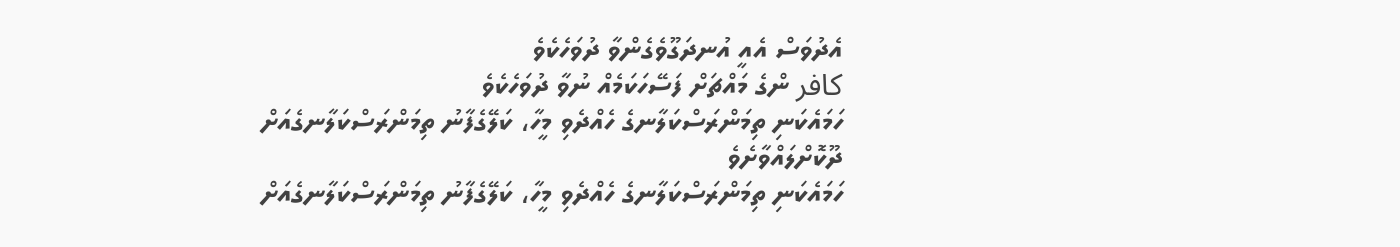އެދުވަސް އެއީ އުނދަގޫވެގެންވާ ދުވަހެކެވެ
كافر ންގެ މައްޗަށް ފަސޭހަކަމެއް ނުވާ ދުވަހެކެވެ
ހަމައެކަނި ތިމަންރަސްކަލާނގެ ހެއްދެވި މީހާ، ކަލޭގެފާނު ތިމަންރަސްކަލާނގެއަށް ދޫކޮށްލައްވާށެވެ
ހަމައެކަނި ތިމަންރަސްކަލާނގެ ހެއްދެވި މީހާ، ކަލޭގެފާނު ތިމަންރަސްކަލާނގެއަށް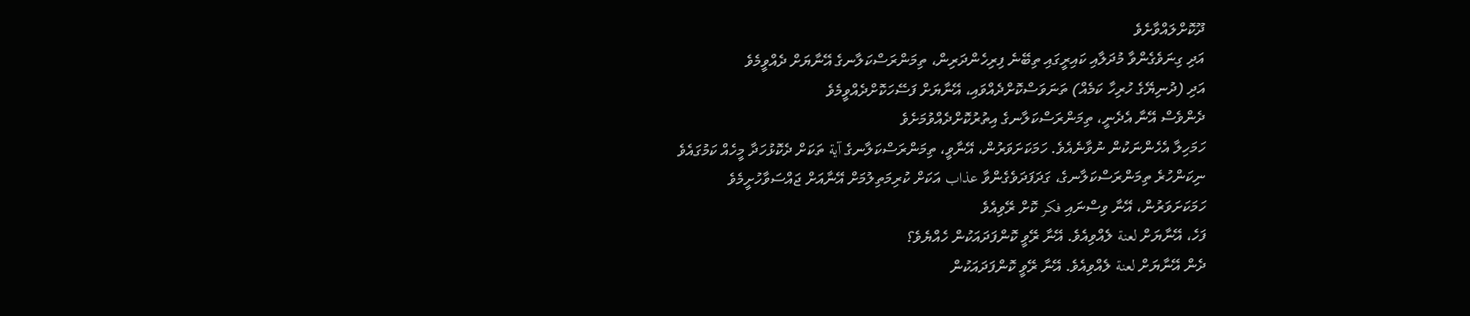ދޫކޮށްލައްވާށެވެ
އަދި ގިނަވެގެންވާ މުދަލާއި ކައިރީގައި ތިބޭނެ ފިރިހެންދަރިން، ތިމަންރަސްކަލާނގެ އޭނާޔަށް ދެއްވީމެވެ
އަދި (ދުނިޔޭގެ ހުރިހާ ކަމެއް) ތަނަވަސްކޮށްދެއްވައި، އޭނާޔަށް ފަސޭހަކޮށްދެއްވީމެވެ
ދެންވެސް އޭނާ އެދެނީ، ތިމަންރަސްކަލާނގެ އިތުރުކޮށްދެއްވުމަށެވެ
ހަމަހިލާ އެހެންނަކުން ނުވާނެއެވެ. ހަމަކަށަވަރުން، އޭނާވީ، ތިމަންރަސްކަލާނގެ آية ތަކަށް ދެކޮޅުހަދާ މީހެއް ކަމުގައެވެ
ނިކަންހުރެ ތިމަންރަސްކަލާނގެ، ގަދަފަދަވެގެންވާ عذاب އަކަށް ކުރިމަތިލުމަށް އޭނާއަށް ޖައްސަވާހުށީމެވެ
ހަމަކަށަވަރުން، އޭނާ ވިސްނައި فكر ކޮށް ރޭވިއެވެ
ފަހެ، އޭނާޔަށް لعنة ލެއްވިއެވެ. އޭނާ ރޭވީ ކޮންފަދައަކުން ހެއްޔެވެ؟
ދެން އޭނާޔަށް لعنة ލެއްވިއެވެ. އޭނާ ރޭވީ ކޮންފަދައަކުން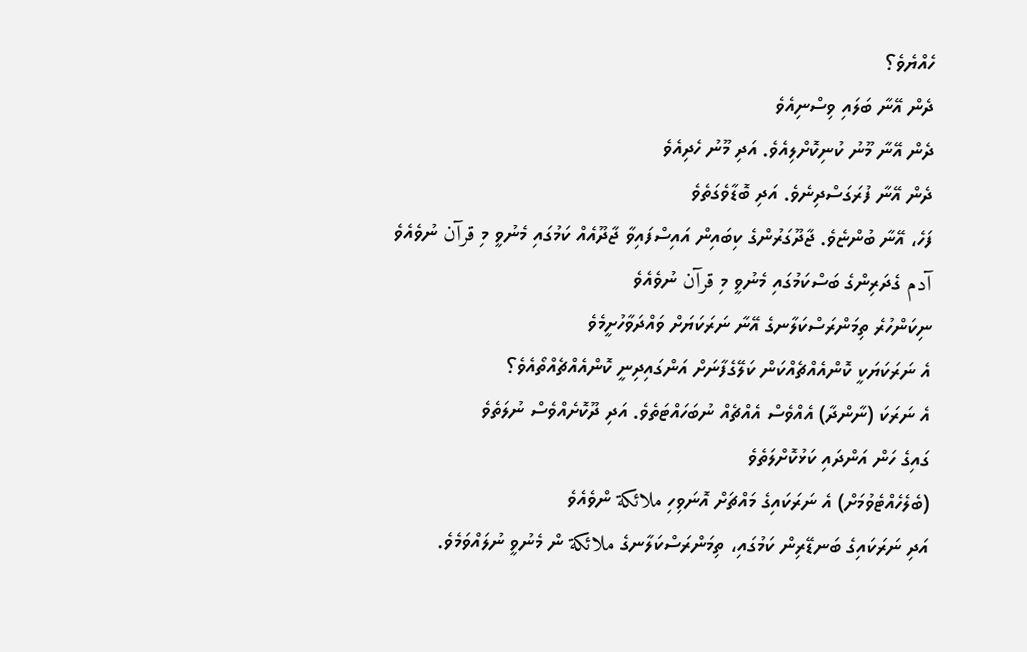ހެއްޔެވެ؟
ދެން އޭނާ ބަލައި ވިސްނިއެވެ
ދެން އޭނާ މޫނު ކުނިކޮށްލިއެވެ. އަދި މޫނު ހެދިއެވެ
ދެން އޭނާ ފުރަގަސްދިނެވެ. އަދި ބޮޑާވެގަތެވެ
ފަހެ، އޭނާ ބުންޏެވެ. ޖާދޫގަރުންގެ ކިބައިން އައިސްފައިވާ ޖާދޫއެއް ކަމުގައި މެނުވީ މި قرآن ނުވެއެވެ
آدم ގެދަރިންގެ ބަސްކަމުގައި މެނުވީ މި قرآن ނުވެއެވެ
ނިކަންހުރެ ތިމަންރަސްކަލާނގެ އޭނާ ނަރަކަޔަށް ވައްދަވާހުށީމެވެ
އެ ނަރަކަޔަކީ ކޮންއެއްޗެއްކަން ކަލޭގެފާނަށް އަންގައިދިނީ ކޮންއެއްޗެއްތޯއެވެ؟
އެ ނަރަކަ (ނާންދާ) އެއްވެސް އެއްޗެއް ނުބަހައްޓަތެވެ. އަދި ދޫކޮށެއްވެސް ނުލަތެވެ
ގައިގެ ހަން އަންދައި ކަޅުކޮށްލަތެވެ
(ބެލެހެއްޓެވުމަށް) އެ ނަރަކައިގެ މައްޗަށް އޮނަވިހި ملائكة ންވެއެވެ
އަދި ނަރަކައިގެ ބަނޑޭރިން ކަމުގައި، ތިމަންރަސްކަލާނގެ ملائكة ން މެނުވީ ނުލައްވަމެވެ.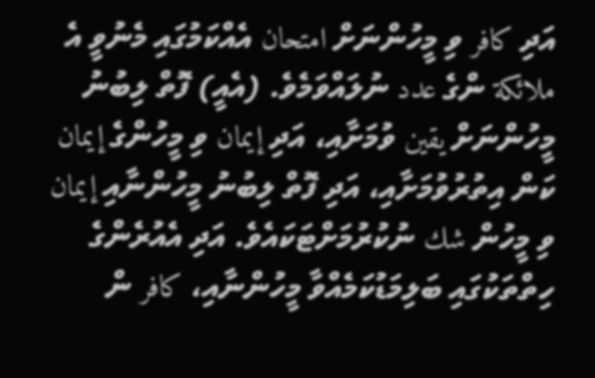އަދި كافر ވި މީހުންނަށް امتحان އެއްކަމުގައި މެނުވީ އެ ملائكة ންގެ عدد ނުލައްވަމެވެ. (އެއީ) ފޮތް ލިބުނު މީހުންނަށް يقين ވުމަށާއި، އަދި إيمان ވި މީހުންގެ إيمان ކަން އިތުރުވުމަށާއި، އަދި ފޮތް ލިބުނު މީހުންނާއި إيمان ވި މީހުން شك ނުކުރުމަށްޓަކައެވެ. އަދި އެއުރެންގެ ހިތްތަކުގައި ބަލިމަޑުކަމެއްވާ މީހުންނާއި، كافر ން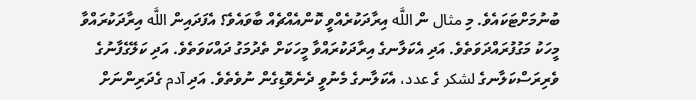ބުނުމަށްޓަކައެވެ. މި مثال ން اللَّه އިރާދަކުރެއްވީ ކޮންއެއްޗެއް ބާވައެވެ؟ އެފަދައިން اللَّه އިރާދަކުރައްވާ މީހަކު މަގުފުރައްދަވަތެވެ. އަދި އެކަލާނގެ އިރާދަކުރައްވާ މީހަކަށް ތެދުމަގު ދައްކަވަތެވެ. އަދި ކަލޭގެފާނުގެ ވެރިރަސްކަލާނގެ لشكر ގެ عدد، އެކަލާނގެ މެނުވީ ދެނެވޮޑިގެން ނުވެތެވެ. އަދި آدم ގެދަރިންނަށް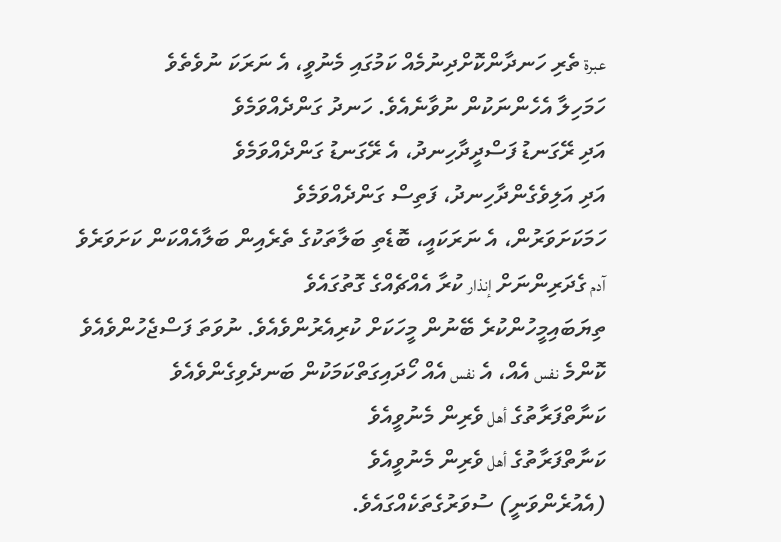عبرة ތެރި ހަނދާންކޮށްދިނުމެއް ކަމުގައި މެނުވީ، އެ ނަރަކަ ނުވެތެވެ
ހަމަހިލާ އެހެންނަކުން ނުވާނެއެވެ. ހަނދު ގަންދެއްވަމެވެ
އަދި ރޭގަނޑު ފަސްދީދާހިނދު، އެ ރޭގަނޑު ގަންދެއްވަމެވެ
އަދި އަލިވެގެންދާހިނދު، ފަތިސް ގަންދެއްވަމެވެ
ހަމަކަށަވަރުން، އެ ނަރަކައީ، ބޮޑެތި ބަލާތަކުގެ ތެރެއިން ބަލާއެއްކަން ކަށަވަރެވެ
آدم ގެދަރިންނަށް إنذار ކުރާ އެއްޗެއްގެ ގޮތުގައެވެ
ތިޔަބައިމީހުންކުރެ ބޭނުން މީހަކަށް ކުރިއެރުންވެއެވެ. ނުވަތަ ފަސްޖެހުންވެއެވެ
ކޮންމެ نفس އެއް، އެ نفس އެއް ހޯދައިގަތްކަމަކުން ބަނދެވިގެންވެއެވެ
ކަނާތްފަރާތުގެ أهل ވެރިން މެނުވީއެވެ
ކަނާތްފަރާތުގެ أهل ވެރިން މެނުވީއެވެ
(އެއުރެންވަނީ) ސުވަރުގެތަކެއްގައެވެ.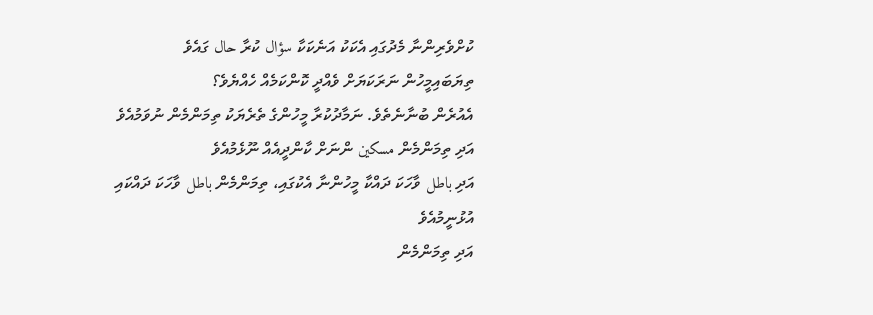ކުށްވެރިންނާ މެދުގައި އެކަކު އަނެކަކާ سؤال ކުރާ حال ގައެވެ
ތިޔަބައިމީހުން ނަރަކަޔަށް ވެއްދީ ކޮންކަމެއް ހެއްޔެވެ؟
އެއުރެން ބުނާނެތެވެ. ނަމާދުކުރާ މީހުންގެ ތެރެޔަކު ތިމަންމެން ނުވަމުއެވެ
އަދި ތިމަންމެން مسكين ންނަށް ކާންދީއެއް ނޫޅެމުއެވެ
އަދި باطل ވާހަކަ ދައްކާ މީހުންނާ އެކުގައި، ތިމަންމެން باطل ވާހަކަ ދައްކައި އުޅުނީމުއެވެ
އަދި ތިމަންމެން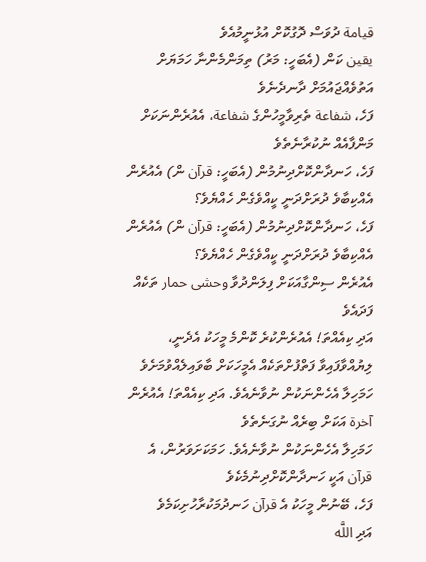قيامة ދުވަސް ދޮގުކޮށް އުޅުނީމުއެވެ
يقين ކަން (އެބަހީ: މަރު) ތިމަންމެންނާ ހަމަޔަށް އަތުވެއްޖައުމަށް ދާނދެނެވެ
ފަހެ، شفاعة ތެރިވާމީހުންގެ شفاعة، އެއުރެންނަކަށް މަންފާއެއް ނުކުރާނެތެވެ
ފަހެ، ހަނދާންކޮށްދިނުމުން (އެބަހީ: قرآن ން) އެއުރެން އެއްކިބާވެ ދުރަށްދަނީ ކީއްވެގެން ހެއްޔެވެ؟
ފަހެ، ހަނދާންކޮށްދިނުމުން (އެބަހީ: قرآن ން) އެއުރެން އެއްކިބާވެ ދުރަށްދަނީ ކީއްވެގެން ހެއްޔެވެ؟
އެއުރެން ސިންގާއަކަށް ފިލަންދުވާ وحشى حمار ތަކެއް ފަދައެވެ
އަދި ކިއެއްތަ! އެއުރެންކުރެ ކޮންމެ މީހަކު އެދެނީ، ލިޔުއްވާފައިވާ ފަތްފުށްތަކެއް އެމީހަކަށް ބާވައިލެއްވުމަށެވެ
ހަމަހިލާ އެހެންނަކުން ނުވާނެއެވެ. އަދި ކިއެއްތަ! އެއުރެން آخرة އަކަށް ބިރެއް ނުގަނެތެވެ
ހަމަހިލާ އެހެންނަކުން ނުވާނެއެވެ. ހަމަކަށަވަރުން، އެ قرآن އަކީ ހަނދާންކޮށްދިނުމެކެވެ
ފަހެ، ބޭނުން މީހަކު އެ قرآن ހަނދުމަކުރާހުށިކަމެވެ
އަދި اللَّه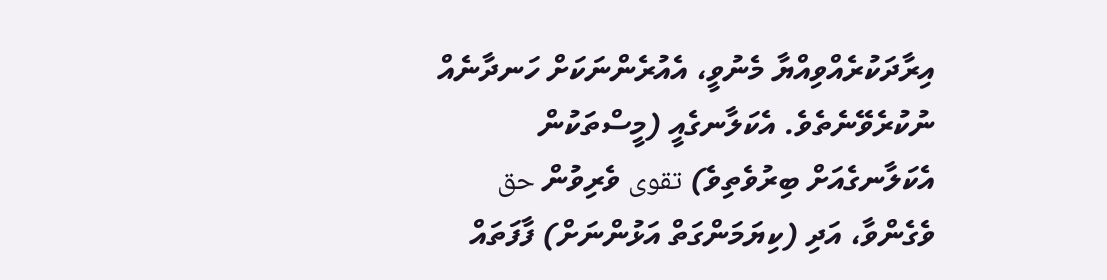އިރާދަކުރެއްވިއްޔާ މެނުވީ، އެއުރެންނަކަށް ހަނދާނެއް ނުކުރެވޭނެތެވެ. އެކަލާނގެއީ (މީސްތަކުން އެކަލާނގެއަށް ބިރުވެތިވެ) تقوى ވެރިވުން حق ވެގެންވާ، އަދި (ކިޔަމަންގަތް އަޅުންނަށް) ފާފަތައް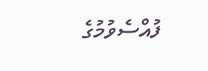ފުއްސެވުމުގެ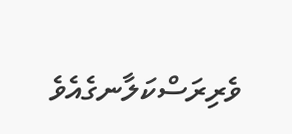ވެރިރަސްކަލާނގެއެވެ